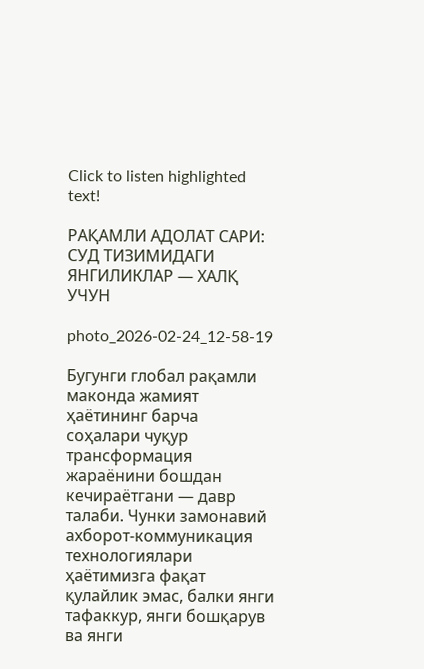Click to listen highlighted text!

РАҚАМЛИ АДОЛАТ САРИ: СУД ТИЗИМИДАГИ ЯНГИЛИКЛАР — ХАЛҚ УЧУН

photo_2026-02-24_12-58-19

Бугунги глобал рақамли маконда жамият ҳаётининг барча соҳалари чуқур трансформация жараёнини бошдан кечираётгани — давр талаби. Чунки замонавий ахборот-коммуникация технологиялари ҳаётимизга фақат қулайлик эмас, балки янги тафаккур, янги бошқарув ва янги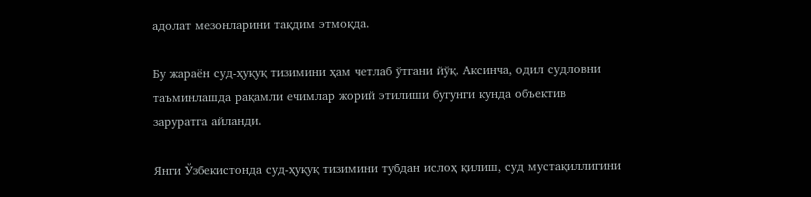адолат мезонларини тақдим этмоқда.

Бу жараён суд-ҳуқуқ тизимини ҳам четлаб ўтгани йўқ. Аксинча, одил судловни таъминлашда рақамли ечимлар жорий этилиши бугунги кунда объектив заруратга айланди.

Янги Ўзбекистонда суд-ҳуқуқ тизимини тубдан ислоҳ қилиш, суд мустақиллигини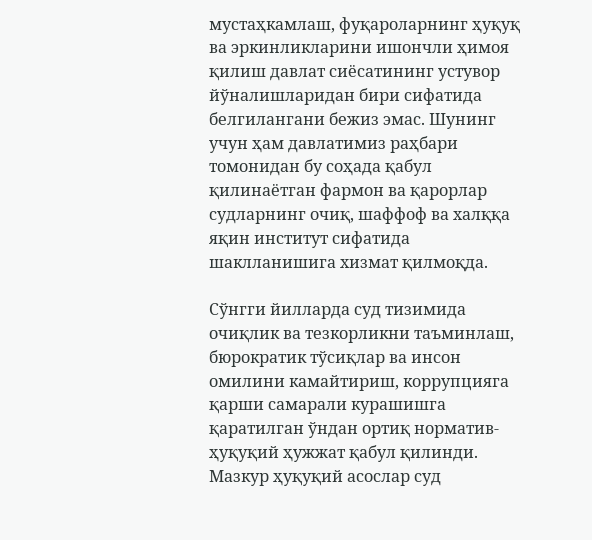мустаҳкамлаш, фуқароларнинг ҳуқуқ ва эркинликларини ишончли ҳимоя қилиш давлат сиёсатининг устувор йўналишларидан бири сифатида белгилангани бежиз эмас. Шунинг учун ҳам давлатимиз раҳбари томонидан бу соҳада қабул қилинаётган фармон ва қарорлар судларнинг очиқ, шаффоф ва халққа яқин институт сифатида шаклланишига хизмат қилмоқда.

Сўнгги йилларда суд тизимида очиқлик ва тезкорликни таъминлаш, бюрократик тўсиқлар ва инсон омилини камайтириш, коррупцияга қарши самарали курашишга қаратилган ўндан ортиқ норматив-ҳуқуқий ҳужжат қабул қилинди. Мазкур ҳуқуқий асослар суд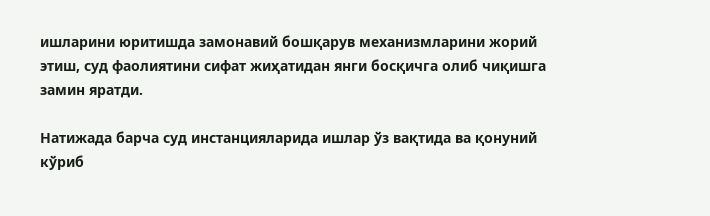ишларини юритишда замонавий бошқарув механизмларини жорий этиш, суд фаолиятини сифат жиҳатидан янги босқичга олиб чиқишга замин яратди.

Натижада барча суд инстанцияларида ишлар ўз вақтида ва қонуний кўриб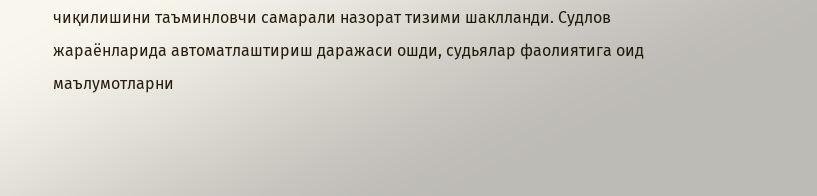чиқилишини таъминловчи самарали назорат тизими шаклланди. Судлов жараёнларида автоматлаштириш даражаси ошди, судьялар фаолиятига оид маълумотларни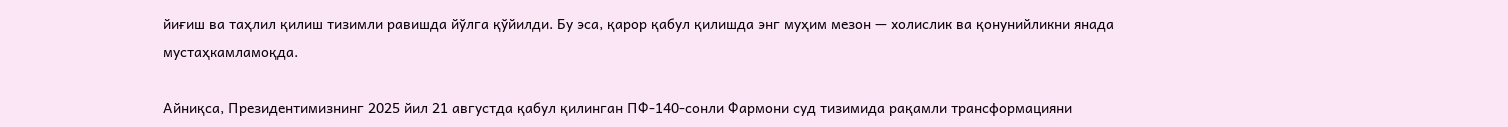йиғиш ва таҳлил қилиш тизимли равишда йўлга қўйилди. Бу эса, қарор қабул қилишда энг муҳим мезон — холислик ва қонунийликни янада мустаҳкамламоқда.

Айниқса, Президентимизнинг 2025 йил 21 августда қабул қилинган ПФ-140-сонли Фармони суд тизимида рақамли трансформацияни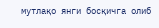мутлақо янги босқичга олиб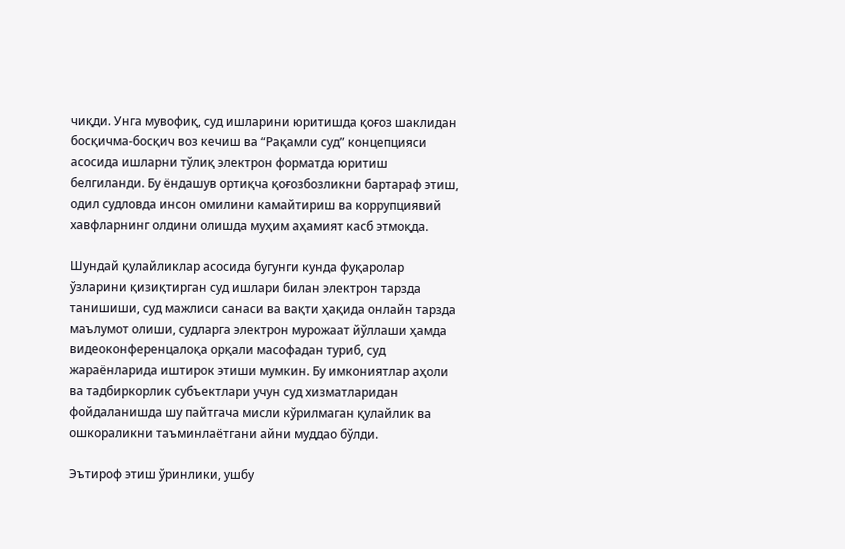чиқди. Унга мувофиқ, суд ишларини юритишда қоғоз шаклидан босқичма-босқич воз кечиш ва “Рақамли суд” концепцияси асосида ишларни тўлиқ электрон форматда юритиш белгиланди. Бу ёндашув ортиқча қоғозбозликни бартараф этиш, одил судловда инсон омилини камайтириш ва коррупциявий хавфларнинг олдини олишда муҳим аҳамият касб этмоқда.

Шундай қулайликлар асосида бугунги кунда фуқаролар ўзларини қизиқтирган суд ишлари билан электрон тарзда танишиши, суд мажлиси санаси ва вақти ҳақида онлайн тарзда маълумот олиши, судларга электрон мурожаат йўллаши ҳамда видеоконференцалоқа орқали масофадан туриб, суд жараёнларида иштирок этиши мумкин. Бу имкониятлар аҳоли ва тадбиркорлик субъектлари учун суд хизматларидан фойдаланишда шу пайтгача мисли кўрилмаган қулайлик ва ошкораликни таъминлаётгани айни муддао бўлди.

Эътироф этиш ўринлики, ушбу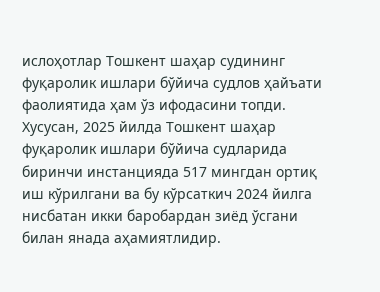ислоҳотлар Тошкент шаҳар судининг фуқаролик ишлари бўйича судлов ҳайъати фаолиятида ҳам ўз ифодасини топди. Хусусан, 2025 йилда Тошкент шаҳар фуқаролик ишлари бўйича судларида биринчи инстанцияда 517 мингдан ортиқ иш кўрилгани ва бу кўрсаткич 2024 йилга нисбатан икки баробардан зиёд ўсгани билан янада аҳамиятлидир.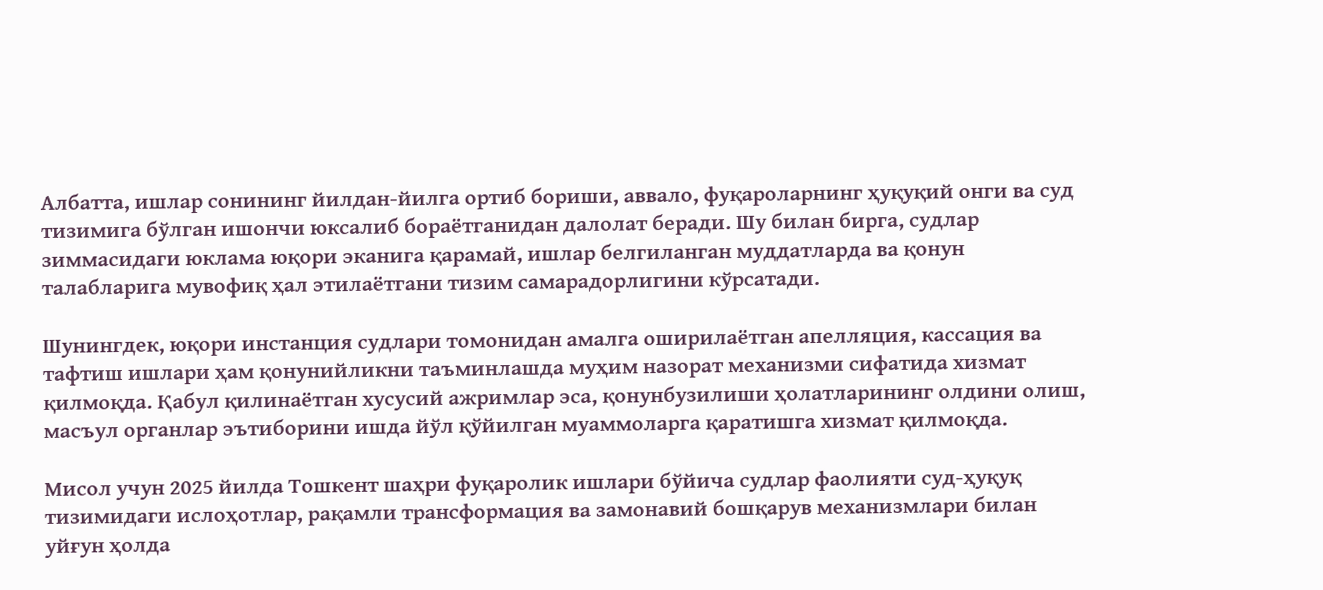Албатта, ишлар сонининг йилдан-йилга ортиб бориши, аввало, фуқароларнинг ҳуқуқий онги ва суд тизимига бўлган ишончи юксалиб бораётганидан далолат беради. Шу билан бирга, судлар зиммасидаги юклама юқори эканига қарамай, ишлар белгиланган муддатларда ва қонун талабларига мувофиқ ҳал этилаётгани тизим самарадорлигини кўрсатади.

Шунингдек, юқори инстанция судлари томонидан амалга оширилаётган апелляция, кассация ва тафтиш ишлари ҳам қонунийликни таъминлашда муҳим назорат механизми сифатида хизмат қилмоқда. Қабул қилинаётган хусусий ажримлар эса, қонунбузилиши ҳолатларининг олдини олиш, масъул органлар эътиборини ишда йўл қўйилган муаммоларга қаратишга хизмат қилмоқда.

Мисол учун 2025 йилда Тошкент шаҳри фуқаролик ишлари бўйича судлар фаолияти суд-ҳуқуқ тизимидаги ислоҳотлар, рақамли трансформация ва замонавий бошқарув механизмлари билан уйғун ҳолда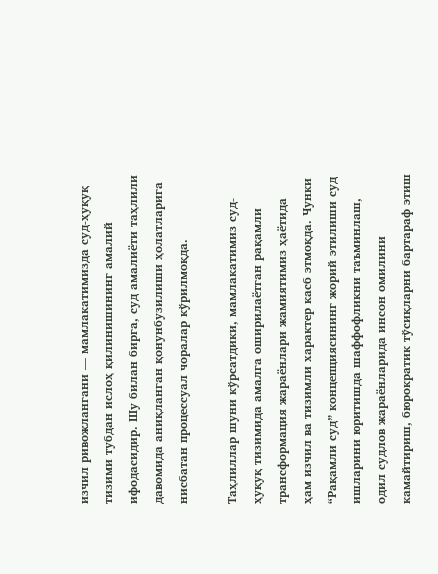изчил ривожлангани — мамлакатимизда суд-ҳуқуқ тизими тубдан ислоҳ қилинишининг амалий ифодасидир. Шу билан бирга, суд амалиёти таҳлили давомида аниқланган қонунбузилиши ҳолатларига нисбатан процессуал чоралар кўрилмоқда.

Таҳлиллар шуни кўрсатдики, мамлакатимиз суд-ҳуқуқ тизимида амалга оширилаётган рақамли трансформация жараёнлари жамиятимиз ҳаётида ҳам изчил ва тизимли характер касб этмоқда. Чунки “Рақамли суд” концепциясининг жорий этилиши суд ишларини юритишда шаффофликни таъминлаш, одил судлов жараёнларида инсон омилини камайтириш, бюрократик тўсиқларни бартараф этиш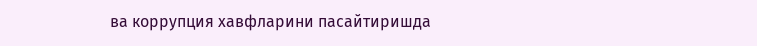ва коррупция хавфларини пасайтиришда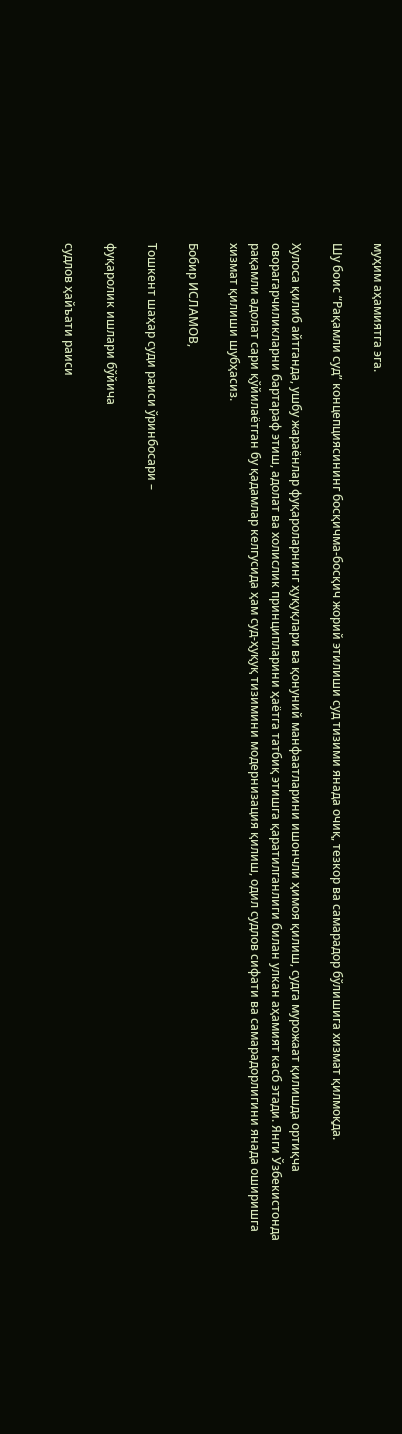муҳим аҳамиятга эга.

Шу боис “Рақамли суд” концепциясининг босқичма-босқич жорий этилиши суд тизими янада очиқ, тезкор ва самарадор бўлишига хизмат қилмоқда.

Хулоса қилиб айтганда, ушбу жараёнлар фуқароларнинг ҳуқуқлари ва қонуний манфаатларини ишончли ҳимоя қилиш, судга мурожаат қилишда ортиқча оворагарчиликларни бартараф этиш, адолат ва холислик принципларини ҳаётга татбиқ этишга қаратилганлиги билан улкан аҳамият касб этади. Янги Ўзбекистонда рақамли адолат сари қўйилаётган бу қадамлар келгусида ҳам суд-ҳуқуқ тизимини модернизация қилиш, одил судлов сифати ва самарадорлигини янада оширишга хизмат қилиши шубҳасиз.

Бобир ИСЛАМОВ,

Тошкент шаҳар суди раиси ўринбосари –

фуқаролик ишлари бўйича

судлов ҳайъати раиси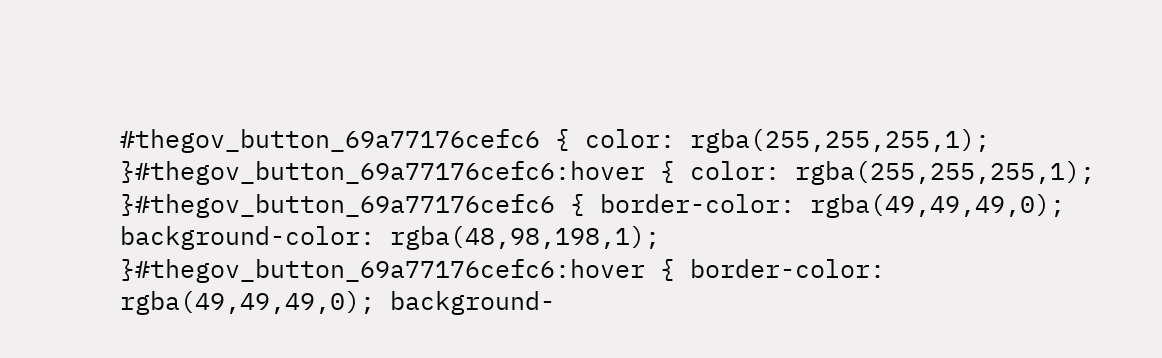#thegov_button_69a77176cefc6 { color: rgba(255,255,255,1); }#thegov_button_69a77176cefc6:hover { color: rgba(255,255,255,1); }#thegov_button_69a77176cefc6 { border-color: rgba(49,49,49,0); background-color: rgba(48,98,198,1); }#thegov_button_69a77176cefc6:hover { border-color: rgba(49,49,49,0); background-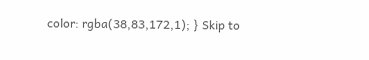color: rgba(38,83,172,1); } Skip to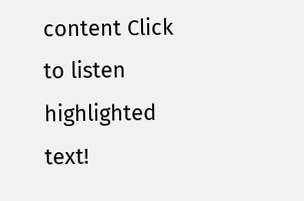content Click to listen highlighted text!